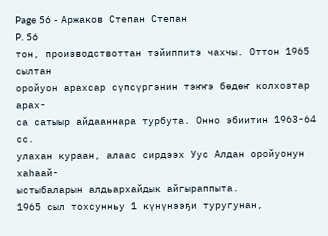Page 56 - Аржаков Степан Степан
P. 56
тон, производствоттан тэйиппитэ чахчы. Оттон 1965 сылтан
оройуон арахсар сүпсүргэнин тэҥҥэ бөдөҥ колхозтар арах-
са сатыыр айдааннара турбута. Онно эбиитин 1963-64 сс.
улахан кураан, алаас сирдээх Уус Алдан оройуонун хаһаай-
ыстыбаларын алдьархайдык айгыраппыта.
1965 сыл тохсунньу 1 күнүнээҕи туругунан,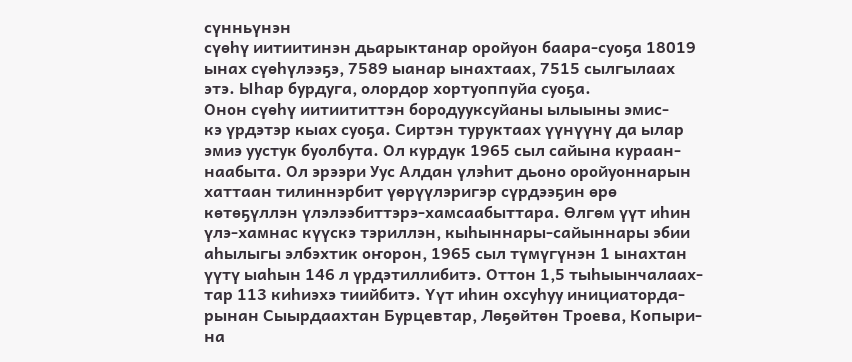сүнньүнэн
сүөһү иитиитинэн дьарыктанар оройуон баара-суоҕа 18019
ынах сүөһүлээҕэ, 7589 ыанар ынахтаах, 7515 сылгылаах
этэ. Ыһар бурдуга, олордор хортуоппуйа суоҕа.
Онон сүөһү иитиититтэн бородууксуйаны ылыыны эмис-
кэ үрдэтэр кыах суоҕа. Сиртэн туруктаах үүнүүнү да ылар
эмиэ уустук буолбута. Ол курдук 1965 сыл сайына кураан-
наабыта. Ол эрээри Уус Алдан үлэһит дьоно оройуоннарын
хаттаан тилиннэрбит үөрүүлэригэр сүрдээҕин өрө
көтөҕүллэн үлэлээбиттэрэ-хамсаабыттара. Өлгөм үүт иһин
үлэ-хамнас күүскэ тэриллэн, кыһыннары-сайыннары эбии
аһылыгы элбэхтик оҥорон, 1965 сыл түмүгүнэн 1 ынахтан
үүтү ыаһын 146 л үрдэтиллибитэ. Оттон 1,5 тыһыынчалаах-
тар 113 киһиэхэ тиийбитэ. Үүт иһин охсуһуу инициаторда-
рынан Сыырдаахтан Бурцевтар, Лөҕөйтөн Троева, Копыри-
на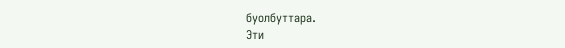буолбуттара.
Эти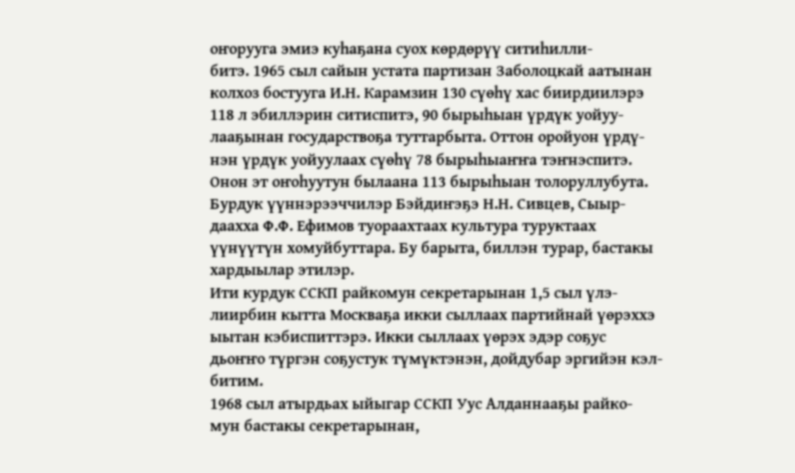оҥорууга эмиэ куһаҕана суох көрдөрүү ситиһилли-
битэ. 1965 сыл сайын устата партизан Заболоцкай аатынан
колхоз бостууга И.Н. Карамзин 130 сүөһү хас биирдиилэрэ
118 л эбиллэрин ситиспитэ, 90 бырыһыан үрдүк уойуу-
лааҕынан государствоҕа туттарбыта. Оттон оройуон үрдү-
нэн үрдүк уойуулаах сүөһү 78 бырыһыаҥҥа тэҥнэспитэ.
Онон эт оҥоһуутун былаана 113 бырыһыан толоруллубута.
Бурдук үүннэрээччилэр Бэйдиҥэҕэ Н.Н. Сивцев, Сыыр-
даахха Ф.Ф. Ефимов туораахтаах культура туруктаах
үүнүүтүн хомуйбуттара. Бу барыта, биллэн турар, бастакы
хардыылар этилэр.
Ити курдук ССКП райкомун секретарынан 1,5 сыл үлэ-
лиирбин кытта Москваҕа икки сыллаах партийнай үөрэххэ
ыытан кэбиспиттэрэ. Икки сыллаах үөрэх эдэр соҕус
дьоҥҥо түргэн соҕустук түмүктэнэн, дойдубар эргийэн кэл-
битим.
1968 сыл атырдьах ыйыгар ССКП Уус Алданнааҕы райко-
мун бастакы секретарынан,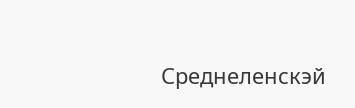Среднеленскэй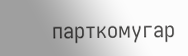парткомугар